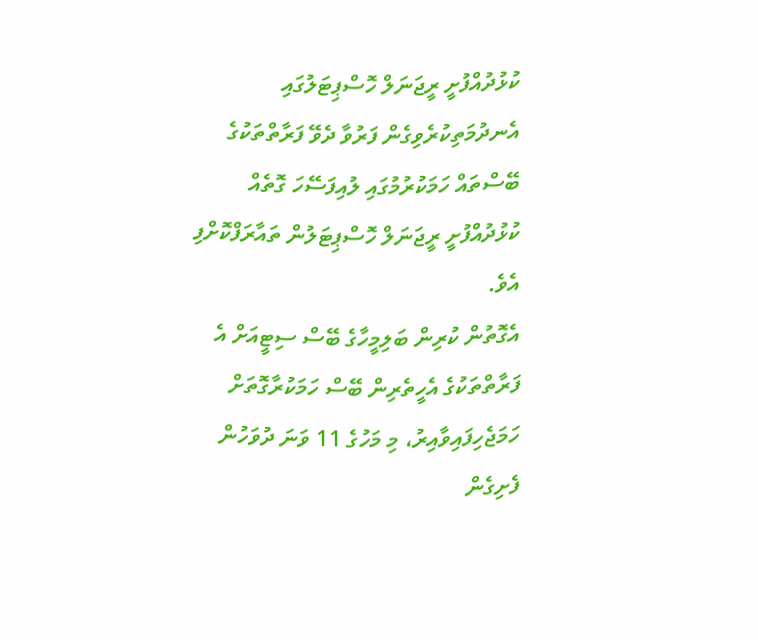ކުޅުދުއްފުށީ ރީޖަނަލް ހޮސްޕިޓަލުގައި އެނދުމަތިކުރެވިގެން ފަރުވާ ދެވޭ ފަރާތްތަކުގެ ބޭސްތައް ހަމަކުރުމުގައި ލުއިފަސޭހަ ގޮތެއް ކުޅުދުއްފުށީ ރީޖަނަލް ހޮސްޕިޓަލުން ތައާރަފްކޮށްފި އެވެ.
އެގޮތުން ކުރިން ބަލިމީހާގެ ބޭސް ސިޓީއަށް އެ ފަރާތްތަކުގެ އެހީތެރިން ބޭސް ހަމަކުރާގޮތަށް ހަމަޖެހިފައިވާއިރު، މި މަހުގެ 11 ވަނަ ދުވަހުން ފެށިގެން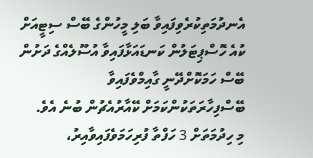އެނދުމަތިކުރެވިފައިވާ ބަލި މީހުންގެ ބޭސް ސިޓީއަށް ކުއެ ހޮސްޕިޓަލުން ކަނޑައަޅާފައިވާ އުސޫލެއްގެ ދަށުން ބޭސް ހަމަކޮށްދޭނީ ގާއިމްވެފައިވާ ބޭސްފިހާރަތަކުންކަމަށް ކޭއާރުއެޗުން ބުނެ އެވެ.
މި ހިދުމަތަށް 3 ހަފްތާ ފުރިހަމަވެފައިވާއިރު،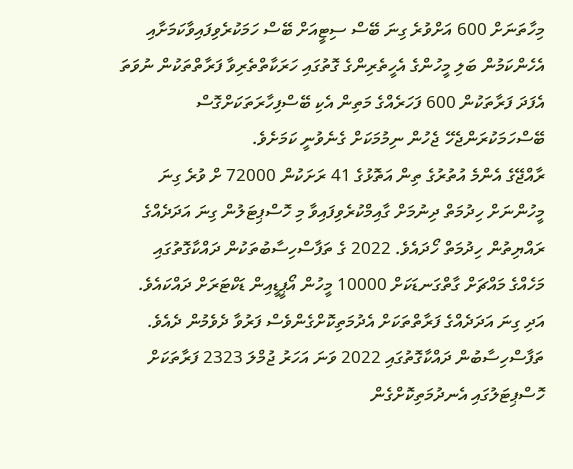މިހާތަނަށް 600 އަށްވުރެ ގިނަ ބޭސް ސިޓީއަށް ބޭސް ހަމަކުރެވިފައިވާކަމަށާއި އެހެންކަމުން ބަލި މީހުންގެ އެހީތެރިންގެ ގޮތުގައި ހަރަކާތްތެރިވާ ފަރާތްތަކުން ނުވަތަ އެފަދަ ފަރާތަކުން 600 ފަހަރެއްގެ މަތިން އެކި ބޭސްފިހާރަތަކަށްގޮސް ބޭސްހަމަކުރަންޖެހޭ ޖެހުން ނިމުމަކަށް ގެނެވުނީ ކަމަށެވެ.
ރާއްޖޭގެ އެންމެ އުތުރުގެ ތިން އަތޮޅުގެ 41 ރަށަކުން 72000 ށް ވުރެ ގިނަ މީހުންނަށް ހިދުމަތް ދިނުމަށް ގާއިމްކުރެވިފައިވާ މި ހޮސްޕިޓަލުން ގިނަ އަދަދެއްގެ ރައްޔިތުން ހިދުމަތް ހޯދައެވެ. 2022 ގެ ތަފާސްހިސާބުތަކުން ދައްކާގޮތުގައި މަހެއްގެ މައްޗަށް ގާތްގަނޑަކަށް 10000 މީހުން އޯޕީޑީއިން ޑަކްޓަރަށް ދައްކައެވެ.
އަދި ގިނަ އަދަދެއްގެ ފަރާތްތަކަށް އެދުމަތިކޮށްގެންވެސް ފަރުވާ ދެވެމުން ދެއެވެ. ތަފާސްހިސާބުން ދައްކާގޮތުގައި 2022 ވަނަ އަހަރު ޖުމްލަ 2323 ފަރާތަކަށް ހޮސްޕިޓަލުގައި އެނދުމަތިކޮށްގެން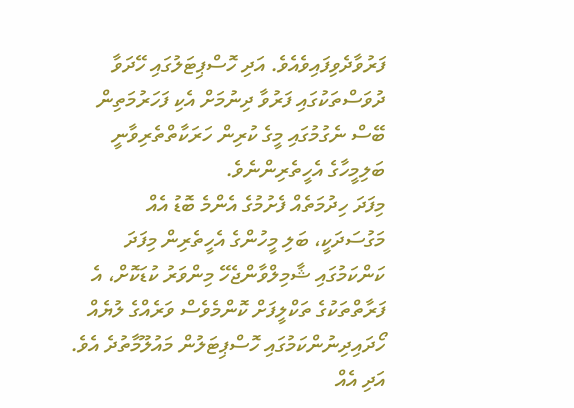ފަރުވާދެވިފައިވެއެވެ. އަދި ހޮސްޕިޓަލުގައި ހޭދަވާ ދުވަސްތަކުގައި ފަރުވާ ދިނުމަށް އެކި ފަހަރުމަތިން ބޭސް ނެގުމުގައި މީގެ ކުރިން ހަރަކާތްތެރިވާނީ ބަލިމީހާގެ އެހީތެރިންނެވެ.
މިފަދަ ހިދުމަތެއް ފެށުމުގެ އެންމެ ބޮޑު އެއް މަގުސަދަކީ، ބަލި މީހުންގެ އެހީތެރިން މިފަދަ ކަންކަމުގައި ޝާމިލްވާންޖެހޭ މިންވަރު ކުޑަކޮށް، އެ ފަރާތްތަކުގެ ތަކްލީފަށް ކޮންމެވެސް ވަރެއްގެ ލުޔެއް ހޯދައިދިނުންކަމުގައި ހޮސްޕިޓަލުން މައުލޫމާތުދެ އެވެ. އަދި އެއް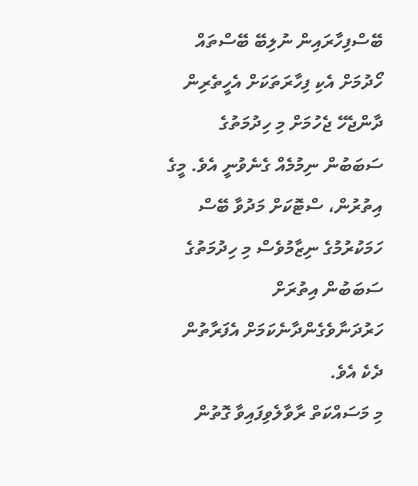ބޭސްފިހާރައިން ނުލިބޭ ބޭސްތައް ހޯދުމަށް އެކި ފިހާރަތަކަށް އެހީތެރިން ދާންޖެހޭ ޖެހުމަށް މި ހިދުމަތުގެ ސަބަބުން ނިމުމެއް ގެނެވުނީ އެވެ. މީގެ އިތުރުން، ސްޓޮކަށް މަދުވާ ބޭސް ހަމަކުރުމުގެ ނިޒާމުވެސް މި ހިދުމަތުގެ ސަބަބުން އިތުރަށް ހަރުދަނާވެގެންދާނެކަމަށް އެފަރާތުން ދެކެ އެވެ.
މި މަސައްކަތް ރާވާލެވިފައިވާ ގޮތުން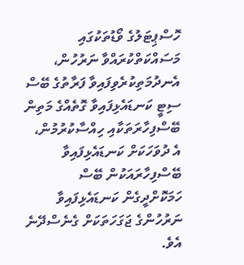ހޮސްޕިޓަލުގެ ވޯޑުތަކުގައި މަސައްކަތްކުރައްވާ ނަރުހުން، އެނދުމަތިކުރެވިފައިވާ ފަރާތުގެ ބޭސް ސިޓީ ކަނޑައެޅިފައިވާ ގޮތެއްގެ މަތިން ބޭސްފިހާރަތަކާއި ހިއްސާކުރުމުން، އެ ދުވަހަކަށް ކަނޑައެޅިފައިވާ ބޭސްފިހާރައަކުން ބޭސް ހަމަކޮށްދީގެން ކަނޑައެޅިފައިވާ ނަރުހުންގެ ޖަގަހަތަކަށް ގެނެސްދޭނެ އެވެ.